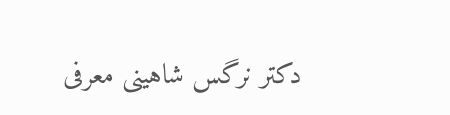دکتر نرگس شاهینی معرفی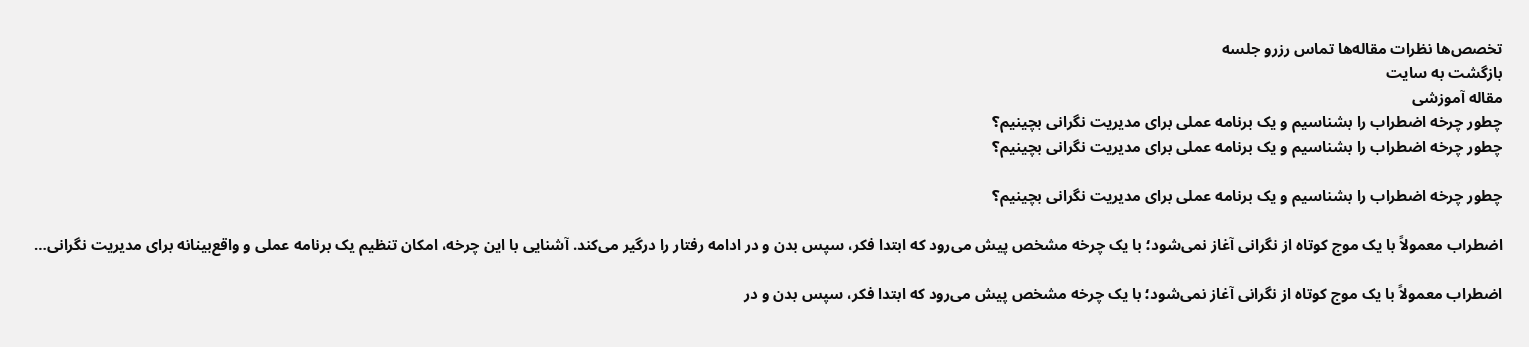تخصص‌ها نظرات مقاله‌ها تماس رزرو جلسه
بازگشت به سایت
مقاله آموزشی
چطور چرخه اضطراب را بشناسیم و یک برنامه عملی برای مدیریت نگرانی بچینیم؟
چطور چرخه اضطراب را بشناسیم و یک برنامه عملی برای مدیریت نگرانی بچینیم؟

چطور چرخه اضطراب را بشناسیم و یک برنامه عملی برای مدیریت نگرانی بچینیم؟

اضطراب معمولاً با یک موج کوتاه از نگرانی آغاز نمی‌شود؛ با یک چرخه مشخص پیش می‌رود که ابتدا فکر، سپس بدن و در ادامه رفتار را درگیر می‌کند. آشنایی با این چرخه، امکان تنظیم یک برنامه عملی و واقع‌بینانه برای مدیریت نگرانی…

اضطراب معمولاً با یک موج کوتاه از نگرانی آغاز نمی‌شود؛ با یک چرخه مشخص پیش می‌رود که ابتدا فکر، سپس بدن و در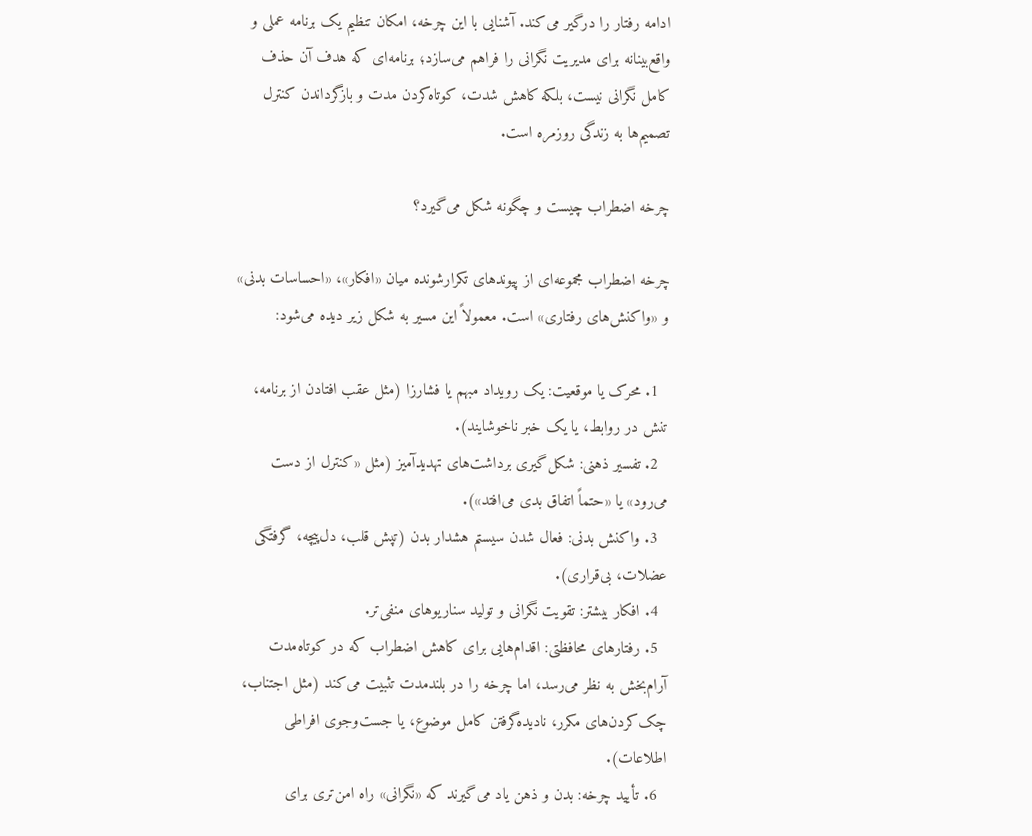ادامه رفتار را درگیر می‌کند. آشنایی با این چرخه، امکان تنظیم یک برنامه عملی و واقع‌بینانه برای مدیریت نگرانی را فراهم می‌سازد؛ برنامه‌ای که هدف آن حذف کامل نگرانی نیست، بلکه کاهش شدت، کوتاه‌کردن مدت و بازگرداندن کنترل تصمیم‌ها به زندگی روزمره است.

چرخه اضطراب چیست و چگونه شکل می‌گیرد؟

چرخه اضطراب مجموعه‌ای از پیوندهای تکرارشونده میان «افکار»، «احساسات بدنی» و «واکنش‌های رفتاری» است. معمولاً این مسیر به شکل زیر دیده می‌شود:

  1. محرک یا موقعیت: یک رویداد مبهم یا فشارزا (مثل عقب افتادن از برنامه، تنش در روابط، یا یک خبر ناخوشایند).
  2. تفسیر ذهنی: شکل‌گیری برداشت‌های تهدیدآمیز (مثل «کنترل از دست می‌رود» یا «حتماً اتفاق بدی می‌افتد»).
  3. واکنش بدنی: فعال شدن سیستم هشدار بدن (تپش قلب، دل‌پیچه، گرفتگی عضلات، بی‌قراری).
  4. افکار بیشتر: تقویت نگرانی و تولید سناریوهای منفی‌تر.
  5. رفتارهای محافظتی: اقدام‌هایی برای کاهش اضطراب که در کوتاه‌مدت آرام‌بخش به نظر می‌رسد، اما چرخه را در بلندمدت تثبیت می‌کند (مثل اجتناب، چک‌کردن‌های مکرر، نادیده‌گرفتن کامل موضوع، یا جست‌وجوی افراطی اطلاعات).
  6. تأیید چرخه: بدن و ذهن یاد می‌گیرند که «نگرانی» راه امن‌تری برای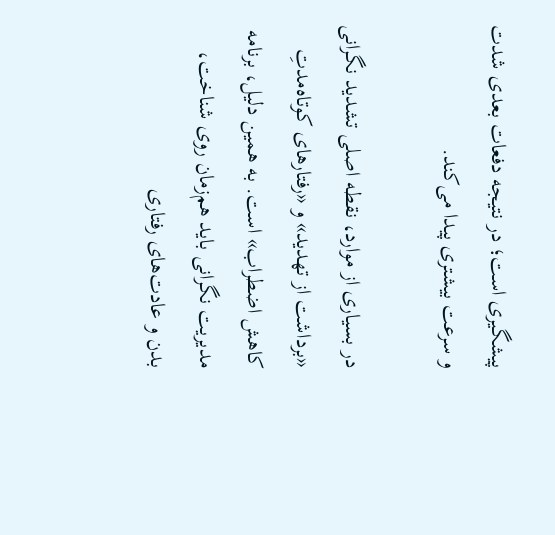پیشگیری است؛ در نتیجه دفعات بعدی شدت و سرعت بیشتری پیدا می‌کند.

در بسیاری از موارد، نقطه اصلی تشدید نگرانی «برداشت از تهدید» و «رفتارهای کوتاه‌مدتِ کاهش اضطراب» است. به همین دلیل، برنامه مدیریت نگرانی باید هم‌زمان روی شناخت، بدن و عادت‌های رفتاری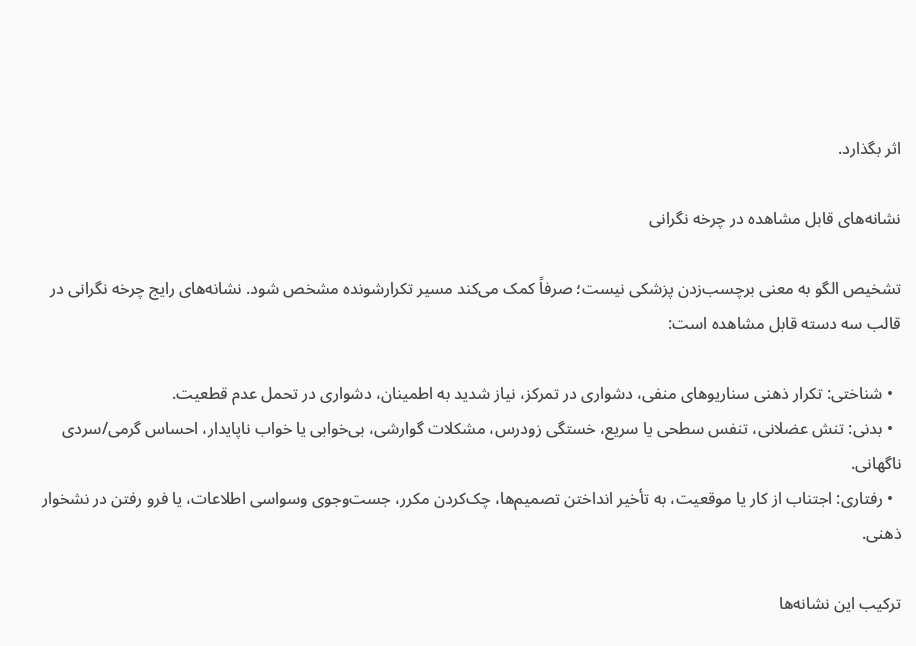اثر بگذارد.

نشانه‌های قابل مشاهده در چرخه نگرانی

تشخیص الگو به معنی برچسب‌زدن پزشکی نیست؛ صرفاً کمک می‌کند مسیر تکرارشونده مشخص شود. نشانه‌های رایج چرخه نگرانی در قالب سه دسته قابل مشاهده است:

  • شناختی: تکرار ذهنی سناریوهای منفی، دشواری در تمرکز، نیاز شدید به اطمینان، دشواری در تحمل عدم قطعیت.
  • بدنی: تنش عضلانی، تنفس سطحی یا سریع، خستگی زودرس، مشکلات گوارشی، بی‌خوابی یا خواب ناپایدار، احساس گرمی/سردی ناگهانی.
  • رفتاری: اجتناب از کار یا موقعیت، به تأخیر انداختن تصمیم‌ها، چک‌کردن مکرر، جست‌وجوی وسواسی اطلاعات، یا فرو رفتن در نشخوار ذهنی.

ترکیب این نشانه‌ها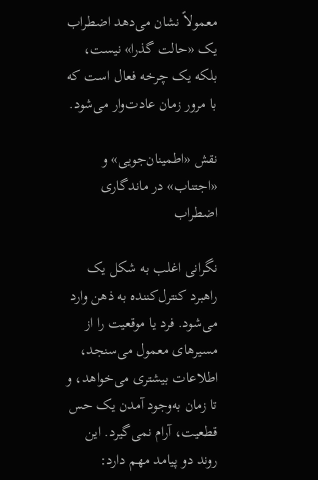معمولاً نشان می‌دهد اضطراب یک «حالت گذرا» نیست، بلکه یک چرخه فعال است که با مرور زمان عادت‌وار می‌شود.

نقش «اطمینان‌جویی» و «اجتناب» در ماندگاری اضطراب

نگرانی اغلب به شکل یک راهبرد کنترل‌کننده به ذهن وارد می‌شود. فرد یا موقعیت را از مسیرهای معمول می‌سنجد، اطلاعات بیشتری می‌خواهد، و تا زمان به‌وجود آمدن یک حس قطعیت، آرام نمی‌گیرد. این روند دو پیامد مهم دارد: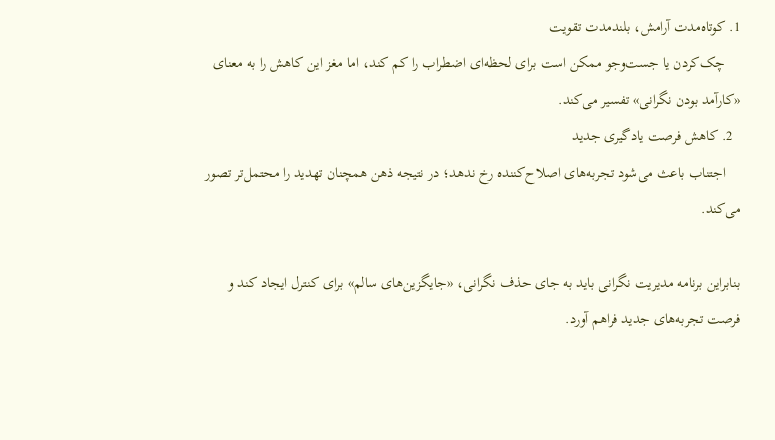1. کوتاه‌مدت آرامش، بلندمدت تقویت
    چک‌کردن یا جست‌وجو ممکن است برای لحظه‌ای اضطراب را کم کند، اما مغز این کاهش را به معنای «کارآمد بودن نگرانی» تفسیر می‌کند.
  2. کاهش فرصت یادگیری جدید
    اجتناب باعث می‌شود تجربه‌های اصلاح‌کننده رخ ندهد؛ در نتیجه ذهن همچنان تهدید را محتمل‌تر تصور می‌کند.

بنابراین برنامه مدیریت نگرانی باید به جای حذف نگرانی، «جایگزین‌های سالم» برای کنترل ایجاد کند و فرصت تجربه‌های جدید فراهم آورد.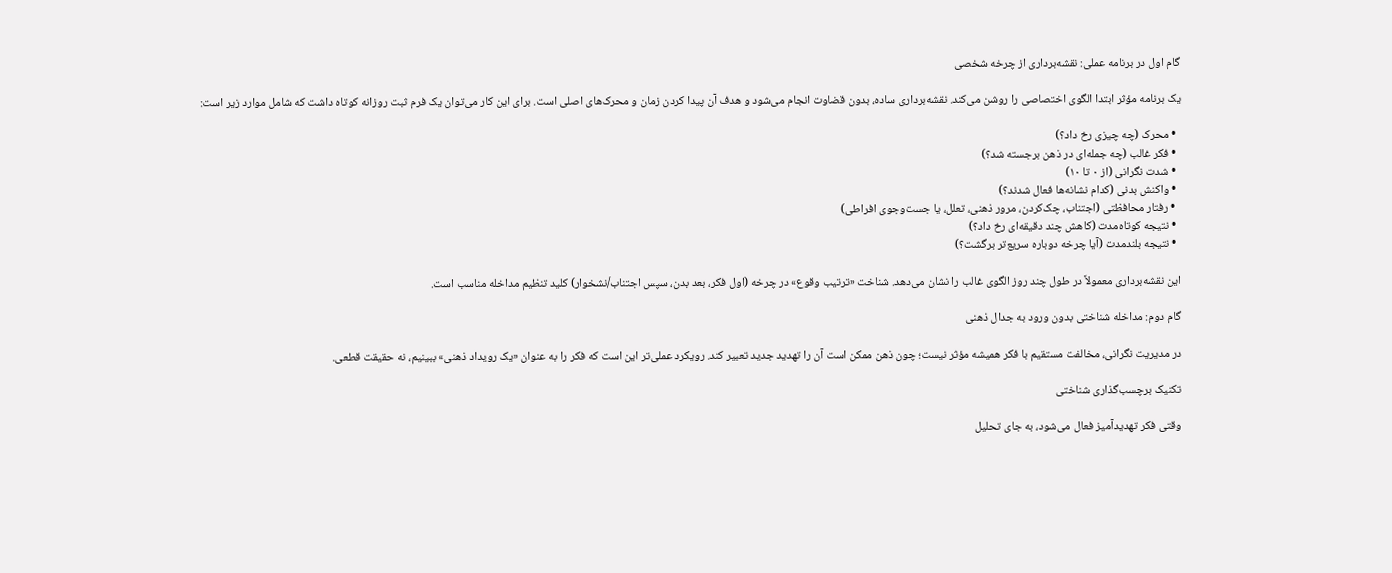گام اول در برنامه عملی: نقشه‌برداری از چرخه شخصی

یک برنامه مؤثر ابتدا الگوی اختصاصی را روشن می‌کند. نقشه‌برداری ساده، بدون قضاوت انجام می‌شود و هدف آن پیدا کردن زمان و محرک‌های اصلی است. برای این کار می‌توان یک فرم ثبت روزانه کوتاه داشت که شامل موارد زیر است:

  • محرک (چه چیزی رخ داد؟)
  • فکر غالب (چه جمله‌ای در ذهن برجسته شد؟)
  • شدت نگرانی (از ۰ تا ۱۰)
  • واکنش بدنی (کدام نشانه‌ها فعال شدند؟)
  • رفتار محافظتی (اجتناب، چک‌کردن، مرور ذهنی، تعلل، یا جست‌وجوی افراطی)
  • نتیجه کوتاه‌مدت (کاهش چند دقیقه‌ای رخ داد؟)
  • نتیجه بلندمدت (آیا چرخه دوباره سریع‌تر برگشت؟)

این نقشه‌برداری معمولاً در طول چند روز الگوی غالب را نشان می‌دهد. شناخت «ترتیب وقوع» در چرخه (اول فکر، بعد بدن، سپس اجتناب/نشخوار) کلید تنظیم مداخله مناسب است.

گام دوم: مداخله شناختی بدون ورود به جدال ذهنی

در مدیریت نگرانی، مخالفت مستقیم با فکر همیشه مؤثر نیست؛ چون ذهن ممکن است آن را تهدید جدید تعبیر کند. رویکرد عملی‌تر این است که فکر را به عنوان «یک رویداد ذهنی» ببینیم، نه حقیقت قطعی.

تکنیک برچسب‌گذاری شناختی

وقتی فکر تهدیدآمیز فعال می‌شود، به جای تحلیل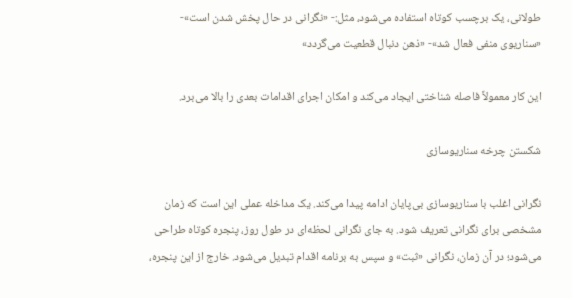طولانی، یک برچسب کوتاه استفاده می‌شود، مثل:- «نگرانی در حال پخش شدن است»- «سناریوی منفی فعال شد»- «ذهن دنبال قطعیت می‌گردد»

این کار معمولاً فاصله شناختی ایجاد می‌کند و امکان اجرای اقدامات بعدی را بالا می‌برد.

شکستن چرخه سناریوسازی

نگرانی اغلب با سناریوسازی بی‌پایان ادامه پیدا می‌کند. یک مداخله عملی این است که زمان مشخصی برای نگرانی تعریف شود. به جای نگرانی لحظه‌ای در طول روز، پنجره کوتاه طراحی می‌شود؛ در آن زمان، نگرانی «ثبت» و سپس به برنامه اقدام تبدیل می‌شود. خارج از این پنجره،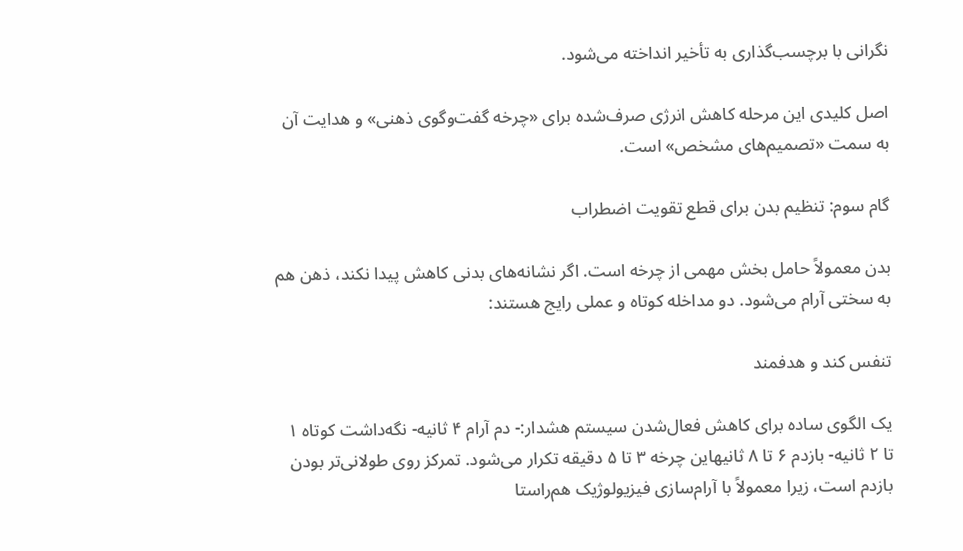نگرانی با برچسب‌گذاری به تأخیر انداخته می‌شود.

اصل کلیدی این مرحله کاهش انرژی صرف‌شده برای «چرخه گفت‌وگوی ذهنی» و هدایت آن به سمت «تصمیم‌های مشخص» است.

گام سوم: تنظیم بدن برای قطع تقویت اضطراب

بدن معمولاً حامل بخش مهمی از چرخه است. اگر نشانه‌های بدنی کاهش پیدا نکند، ذهن هم به سختی آرام می‌شود. دو مداخله کوتاه و عملی رایج هستند:

تنفس کند و هدفمند

یک الگوی ساده برای کاهش فعال‌شدن سیستم هشدار:- دم آرام ۴ ثانیه- نگه‌داشت کوتاه ۱ تا ۲ ثانیه- بازدم ۶ تا ۸ ثانیهاین چرخه ۳ تا ۵ دقیقه تکرار می‌شود. تمرکز روی طولانی‌تر بودن بازدم است، زیرا معمولاً با آرام‌سازی فیزیولوژیک هم‌راستا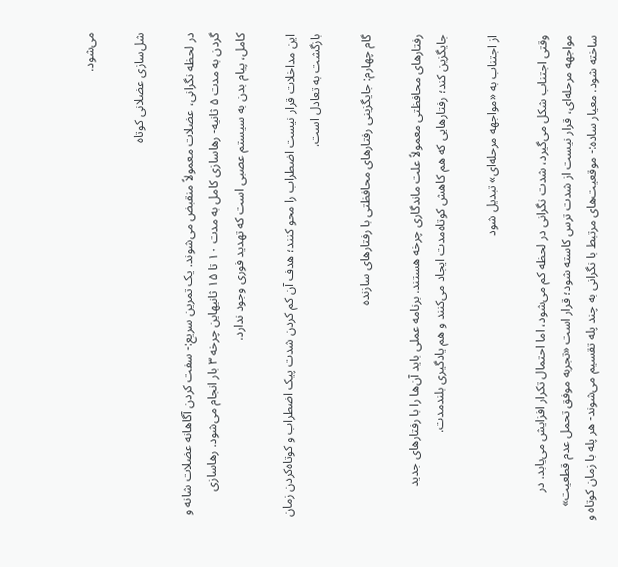می‌شود.

شل‌سازی عضلانی کوتاه

در لحظه نگرانی، عضلات معمولاً منقبض می‌شوند. یک تمرین سریع:- سفت کردن آگاهانه عضلات شانه و گردن به مدت ۵ ثانیه- رهاسازی کامل به مدت ۱۰ تا ۱۵ ثانیهاین چرخه ۳ بار انجام می‌شود. رهاسازی کامل، پیام بدن به سیستم عصبی است که تهدید فوری وجود ندارد.

این مداخلات قرار نیست اضطراب را محو کنند؛ هدف آن کم کردن شدت پیک اضطراب و کوتاه‌کردن زمان بازگشت به تعادل است.

گام چهارم: جایگزینی رفتارهای محافظتی با رفتارهای سازنده

رفتارهای محافظتی معمولاً علت ماندگاری چرخه هستند. برنامه عملی باید آن‌ها را با رفتارهای جدید جایگزین کند؛ رفتارهایی که هم کاهش کوتاه‌مدت ایجاد می‌کنند و هم یادگیری بلندمدت.

از اجتناب به «مواجهه مرحله‌ای» تبدیل شود

وقتی اجتناب شکل می‌گیرد، شدت نگرانی در لحظه کم می‌شود، اما احتمال تکرار افزایش می‌یابد. در مواجهه مرحله‌ای، قرار نیست از شدت ترس کاسته شود؛ قرار است «تجربه موفق تحمل عدم قطعیت» ساخته شود. معیار ساده:- موقعیت‌های مرتبط با نگرانی به چند پله تقسیم می‌شوند- هر پله با زمان کوتاه و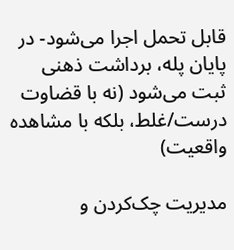قابل تحمل اجرا می‌شود- در پایان پله، برداشت ذهنی ثبت می‌شود (نه با قضاوت درست/غلط، بلکه با مشاهده واقعیت)

مدیریت چک‌کردن و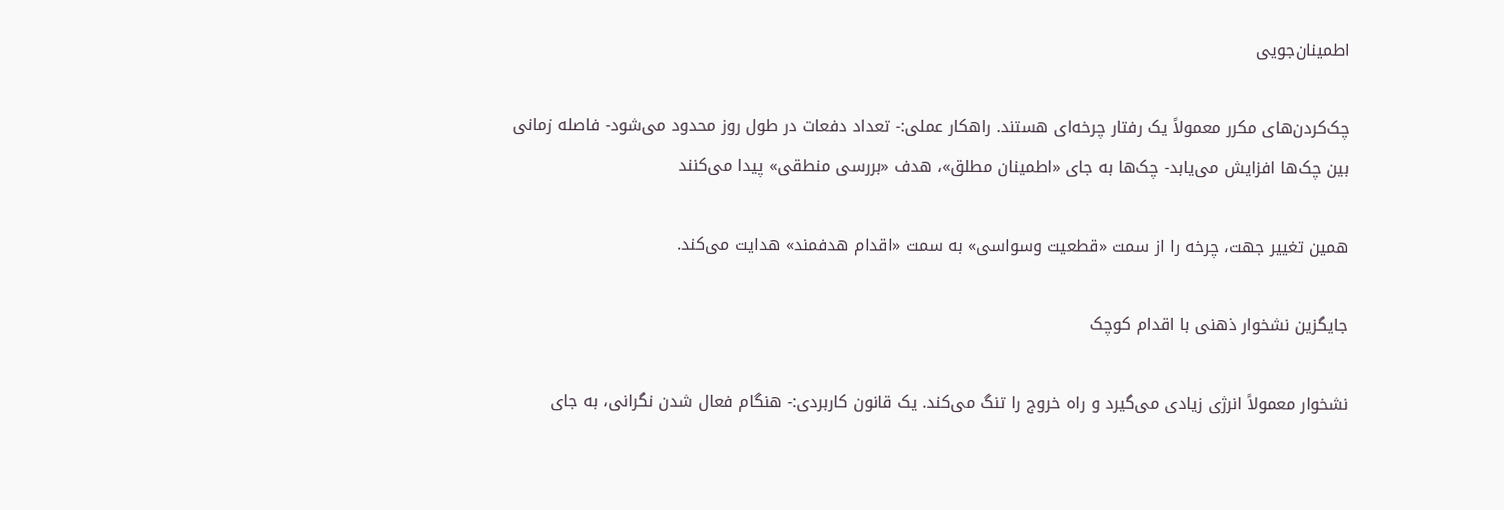اطمینان‌جویی

چک‌کردن‌های مکرر معمولاً یک رفتار چرخه‌ای هستند. راهکار عملی:- تعداد دفعات در طول روز محدود می‌شود- فاصله زمانی بین چک‌ها افزایش می‌یابد- چک‌ها به جای «اطمینان مطلق»، هدف «بررسی منطقی» پیدا می‌کنند

همین تغییر جهت، چرخه را از سمت «قطعیت وسواسی» به سمت «اقدام هدفمند» هدایت می‌کند.

جایگزین نشخوار ذهنی با اقدام کوچک

نشخوار معمولاً انرژی زیادی می‌گیرد و راه خروج را تنگ می‌کند. یک قانون کاربردی:- هنگام فعال شدن نگرانی، به جای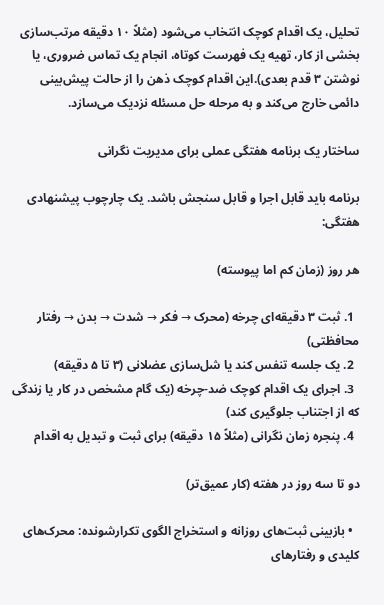تحلیل، یک اقدام کوچک انتخاب می‌شود (مثلاً ۱۰ دقیقه مرتب‌سازی بخشی از کار، تهیه یک فهرست کوتاه، انجام یک تماس ضروری، یا نوشتن ۳ قدم بعدی).این اقدام کوچک ذهن را از حالت پیش‌بینی دائمی خارج می‌کند و به مرحله حل مسئله نزدیک می‌سازد.

ساختار یک برنامه هفتگی عملی برای مدیریت نگرانی

برنامه باید قابل اجرا و قابل سنجش باشد. یک چارچوب پیشنهادی هفتگی:

هر روز (زمان کم اما پیوسته)

  1. ثبت ۳ دقیقه‌ای چرخه (محرک → فکر → شدت → بدن → رفتار محافظتی)
  2. یک جلسه تنفس کند یا شل‌سازی عضلانی (۳ تا ۵ دقیقه)
  3. اجرای یک اقدام کوچک ضد-چرخه (یک گام مشخص در کار یا زندگی که از اجتناب جلوگیری کند)
  4. پنجره زمان نگرانی (مثلاً ۱۵ دقیقه) برای ثبت و تبدیل به اقدام

دو تا سه روز در هفته (کار عمیق‌تر)

  • بازبینی ثبت‌های روزانه و استخراج الگوی تکرارشونده: محرک‌های کلیدی و رفتارهای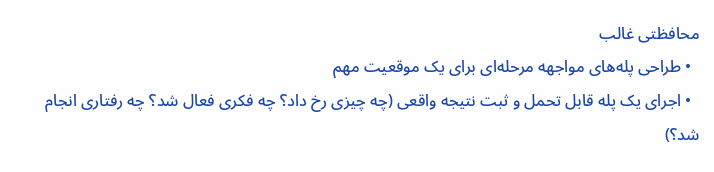محافظتی غالب
  • طراحی پله‌های مواجهه مرحله‌ای برای یک موقعیت مهم
  • اجرای یک پله قابل تحمل و ثبت نتیجه واقعی (چه چیزی رخ داد؟ چه فکری فعال شد؟ چه رفتاری انجام شد؟)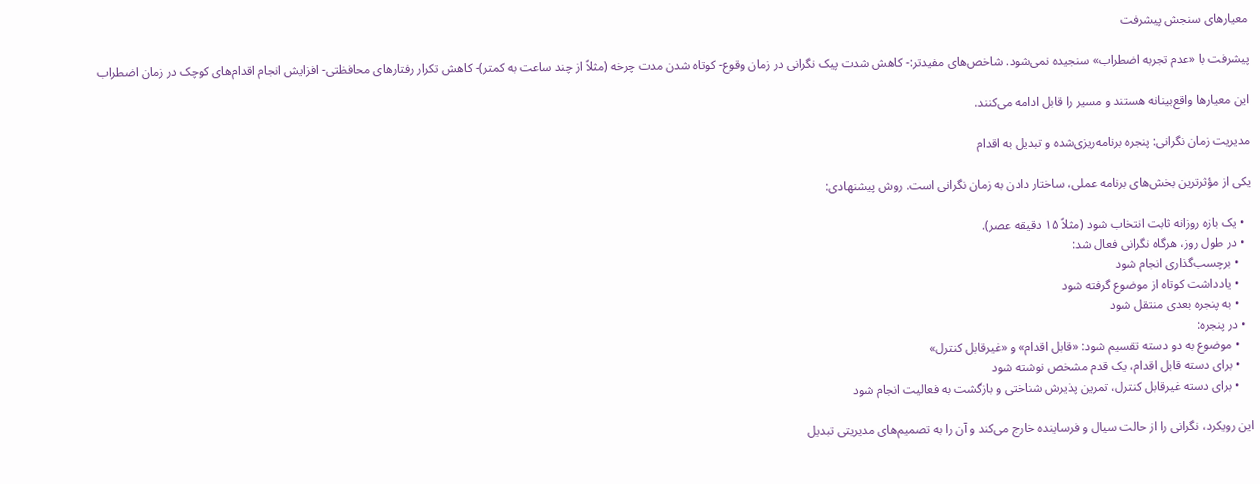معیارهای سنجش پیشرفت

پیشرفت با «عدم تجربه اضطراب» سنجیده نمی‌شود. شاخص‌های مفیدتر:- کاهش شدت پیک نگرانی در زمان وقوع- کوتاه شدن مدت چرخه (مثلاً از چند ساعت به کمتر)- کاهش تکرار رفتارهای محافظتی- افزایش انجام اقدام‌های کوچک در زمان اضطراب

این معیارها واقع‌بینانه هستند و مسیر را قابل ادامه می‌کنند.

مدیریت زمان نگرانی: پنجره برنامه‌ریزی‌شده و تبدیل به اقدام

یکی از مؤثرترین بخش‌های برنامه عملی، ساختار دادن به زمان نگرانی است. روش پیشنهادی:

  • یک بازه روزانه ثابت انتخاب شود (مثلاً ۱۵ دقیقه عصر).
  • در طول روز، هرگاه نگرانی فعال شد:
    • برچسب‌گذاری انجام شود
    • یادداشت کوتاه از موضوع گرفته شود
    • به پنجره بعدی منتقل شود
  • در پنجره:
    • موضوع به دو دسته تقسیم شود: «قابل اقدام» و «غیرقابل کنترل»
    • برای دسته قابل اقدام، یک قدم مشخص نوشته شود
    • برای دسته غیرقابل کنترل، تمرین پذیرش شناختی و بازگشت به فعالیت انجام شود

این رویکرد، نگرانی را از حالت سیال و فرساینده خارج می‌کند و آن را به تصمیم‌های مدیریتی تبدیل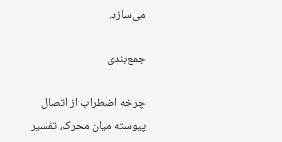می‌سازد.

جمع‌بندی

چرخه اضطراب از اتصال پیوسته میان محرک، تفسیر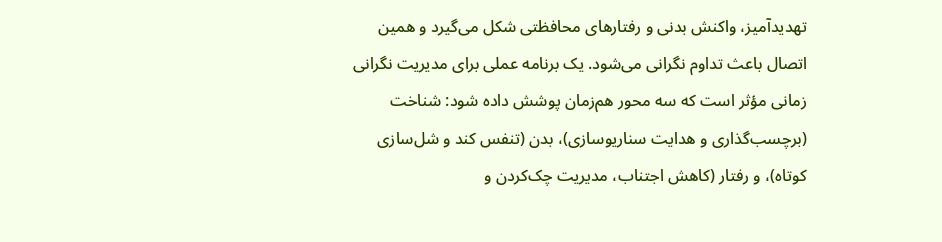تهدیدآمیز، واکنش بدنی و رفتارهای محافظتی شکل می‌گیرد و همین اتصال باعث تداوم نگرانی می‌شود. یک برنامه عملی برای مدیریت نگرانی زمانی مؤثر است که سه محور هم‌زمان پوشش داده شود: شناخت (برچسب‌گذاری و هدایت سناریوسازی)، بدن (تنفس کند و شل‌سازی کوتاه)، و رفتار (کاهش اجتناب، مدیریت چک‌کردن و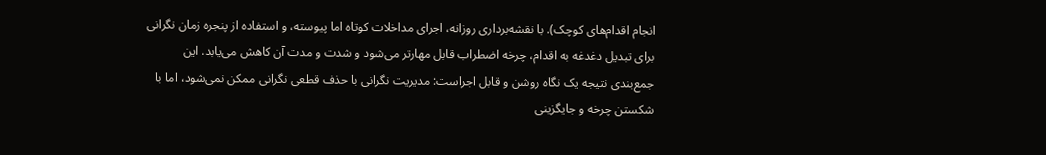انجام اقدام‌های کوچک). با نقشه‌برداری روزانه، اجرای مداخلات کوتاه اما پیوسته، و استفاده از پنجره زمان نگرانی برای تبدیل دغدغه به اقدام، چرخه اضطراب قابل مهارتر می‌شود و شدت و مدت آن کاهش می‌یابد. این جمع‌بندی نتیجه یک نگاه روشن و قابل اجراست: مدیریت نگرانی با حذف قطعی نگرانی ممکن نمی‌شود، اما با شکستن چرخه و جایگزینی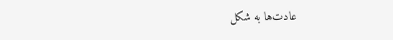عادت‌ها به شکل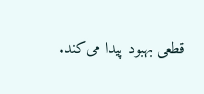قطعی بهبود پیدا می‌کند.